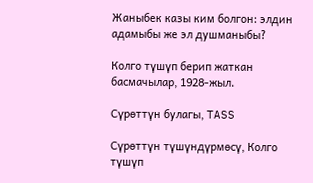Жаныбек казы ким болгон: элдин адамыбы же эл душманыбы?

Колго түшүп берип жаткан басмачылар, 1928-жыл.

Сүрөттүн булагы, TASS

Сүрөттүн түшүндүрмөсү, Колго түшүп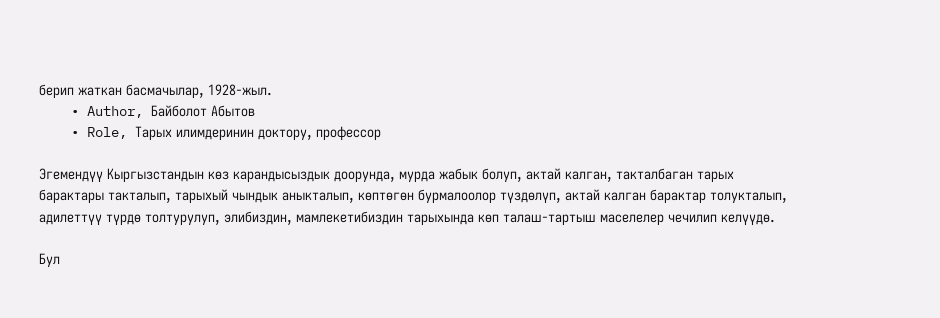берип жаткан басмачылар, 1928-жыл.
    • Author, Байболот Абытов
    • Role, Тарых илимдеринин доктору, профессор

Эгемендүү Кыргызстандын көз карандысыздык доорунда, мурда жабык болуп, актай калган, такталбаган тарых барактары такталып, тарыхый чындык аныкталып, көптөгөн бурмалоолор түздөлүп, актай калган барактар толукталып, адилеттүү түрдө толтурулуп, элибиздин, мамлекетибиздин тарыхында көп талаш-тартыш маселелер чечилип келүүдө.

Бул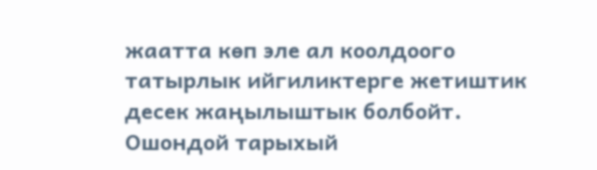жаатта көп эле ал коолдоого татырлык ийгиликтерге жетиштик десек жаңылыштык болбойт. Ошондой тарыхый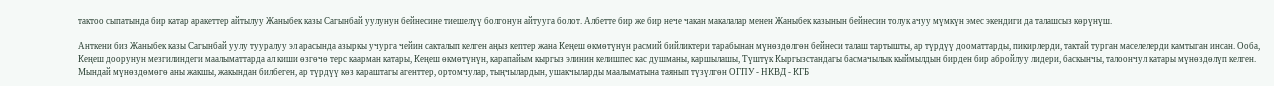тактоо сыпатында бир катар аракеттер айтылуу Жаныбек казы Сагынбай уулунун бейнесине тиешелүү болгонун айтууга болот. Албетте бир же бир нече чакан макалалар менен Жаныбек казынын бейнесин толук ачуу мүмкүн эмес экендиги да талашсыз көрүнүш.

Анткени биз Жаныбек казы Сагынбай уулу тууралуу эл арасында азыркы учурга чейин сакталып келген аңыз кептер жана Кеңеш өкмөтүнүн расмий бийликтери тарабынан мүнөздөлгөн бейнеси талаш тартышты, ар түрдүү дооматтарды, пикирлерди, тактай турган маселелерди камтыган инсан. Ооба, Кеңеш доорунун мезгилиндеги маалыматтарда ал киши өзгөчө терс каарман катары, Кеңеш өкмөтүнүн, карапайым кыргыз элинин келишпес кас душманы, каршылашы, Түштүк Кыргызстандагы басмачылык кыймылдын бирден бир абройлуу лидери, баскынчы, талоончул катары мүнөздөлүп келген. Мындай мүнөздөмөгө аны жакшы, жакындан билбеген, ар түрдүү көз караштагы агенттер, ортомчулар, тыңчылардын, ушакчыларды маалыматына таянып түзүлгөн ОГПУ - НКВД - КГБ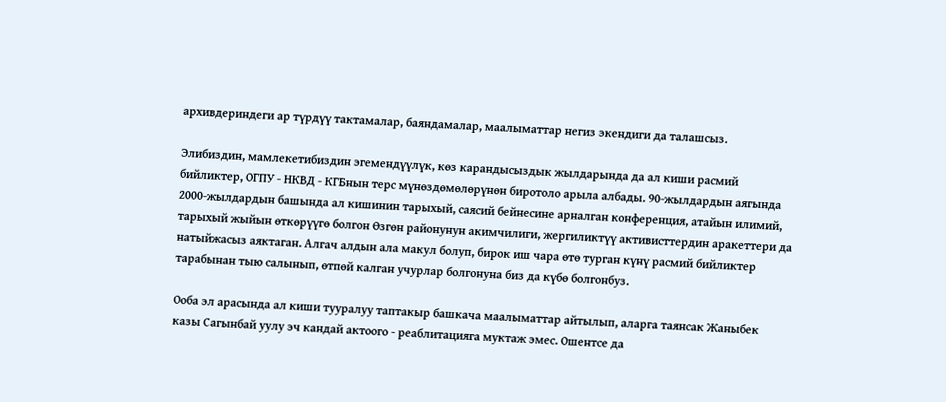архивдериндеги ар түрдүү тактамалар, баяндамалар, маалыматтар негиз экендиги да талашсыз.

Элибиздин, мамлекетибиздин эгемендүүлүк, көз карандысыздык жылдарында да ал киши расмий бийликтер, ОГПУ - НКВД - КГБнын терс мүнөздөмөлөрүнөн биротоло арыла албады. 90-жылдардын аягында 2000-жылдардын башында ал кишинин тарыхый, саясий бейнесине арналган конференция, атайын илимий, тарыхый жыйын өткөрүүгө болгон Өзгөн районунун акимчилиги, жергиликтүү активисттердин аракеттери да натыйжасыз аяктаган. Алгач алдын ала макул болуп, бирок иш чара өтө турган күнү расмий бийликтер тарабынан тыю салынып, өтпөй калган учурлар болгонуна биз да күбө болгонбуз.

Ооба эл арасында ал киши тууралуу таптакыр башкача маалыматтар айтылып, аларга таянсак Жаныбек казы Сагынбай уулу эч кандай актоого - реаблитацияга муктаж эмес. Ошентсе да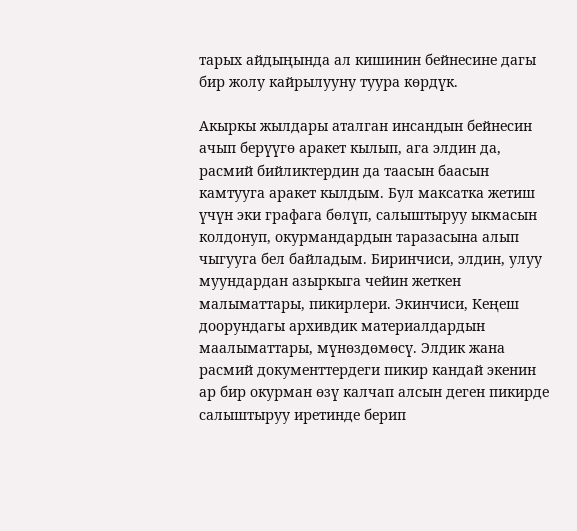тарых айдыңында ал кишинин бейнесине дагы бир жолу кайрылууну туура көрдүк.

Акыркы жылдары аталган инсандын бейнесин ачып берүүгө аракет кылып, ага элдин да, расмий бийликтердин да таасын баасын камтууга аракет кылдым. Бул максатка жетиш үчүн эки графага бөлүп, салыштыруу ыкмасын колдонуп, окурмандардын таразасына алып чыгууга бел байладым. Биринчиси, элдин, улуу муундардан азыркыга чейин жеткен малыматтары, пикирлери. Экинчиси, Кеңеш доорундагы архивдик материалдардын маалыматтары, мүнөздөмөсү. Элдик жана расмий документтердеги пикир кандай экенин ар бир окурман өзү калчап алсын деген пикирде салыштыруу иретинде берип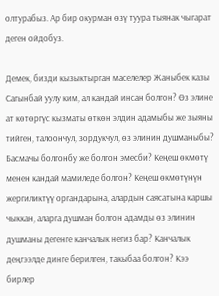олтурабыз. Ар бир окурман өзү туура тыянак чыгарат деген ойдобуз.

Демек, бизди кызыктырган маселелер Жаныбек казы Сагынбай уулу ким, ал кандай инсан болгон? Өз элине ат көтөргүс кызматы өткөн элдин адамыбы же зыяны тийген, талоончул, зордукчул, өз элинин душманыбы? Басмачы болгонбу же болгон эмесби? Кеңеш өкмөтү менен кандай мамиледе болгон? Кеңеш өкмөтүнүн жергиликтүү органдарына, алардын саясатына каршы чыккан, аларга душман болгон адамды өз элинин душманы дегенге канчалык негиз бар? Канчалык деңгээлде динге берилген, такыбаа болгон? Кээ бирлер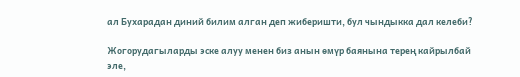ал Бухарадан диний билим алган деп жиберишти, бул чындыкка дал келеби?

Жогорудагыларды эске алуу менен биз анын өмүр баянына терең кайрылбай эле,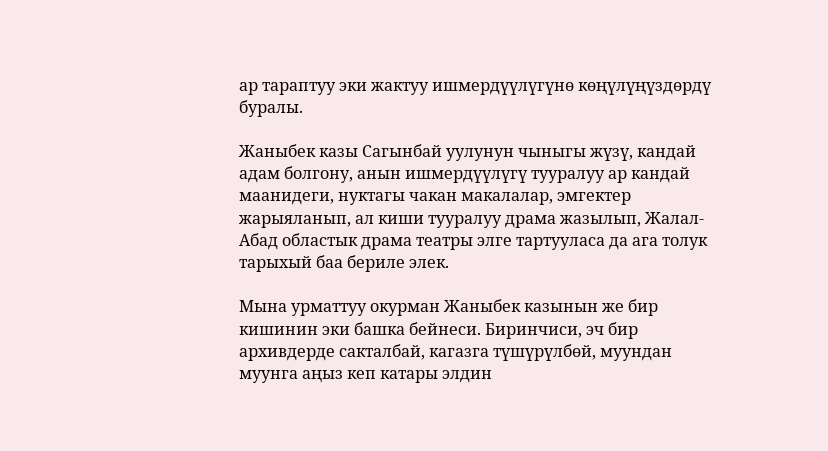ар тараптуу эки жактуу ишмердүүлүгүнө көңүлүңүздөрдү буралы.

Жаныбек казы Сагынбай уулунун чыныгы жүзү, кандай адам болгону, анын ишмердүүлүгү тууралуу ар кандай маанидеги, нуктагы чакан макалалар, эмгектер жарыяланып, ал киши тууралуу драма жазылып, Жалал-Абад областык драма театры элге тартууласа да ага толук тарыхый баа бериле элек.

Мына урматтуу окурман Жаныбек казынын же бир кишинин эки башка бейнеси. Биринчиси, эч бир архивдерде сакталбай, кагазга түшүрүлбөй, муундан муунга аңыз кеп катары элдин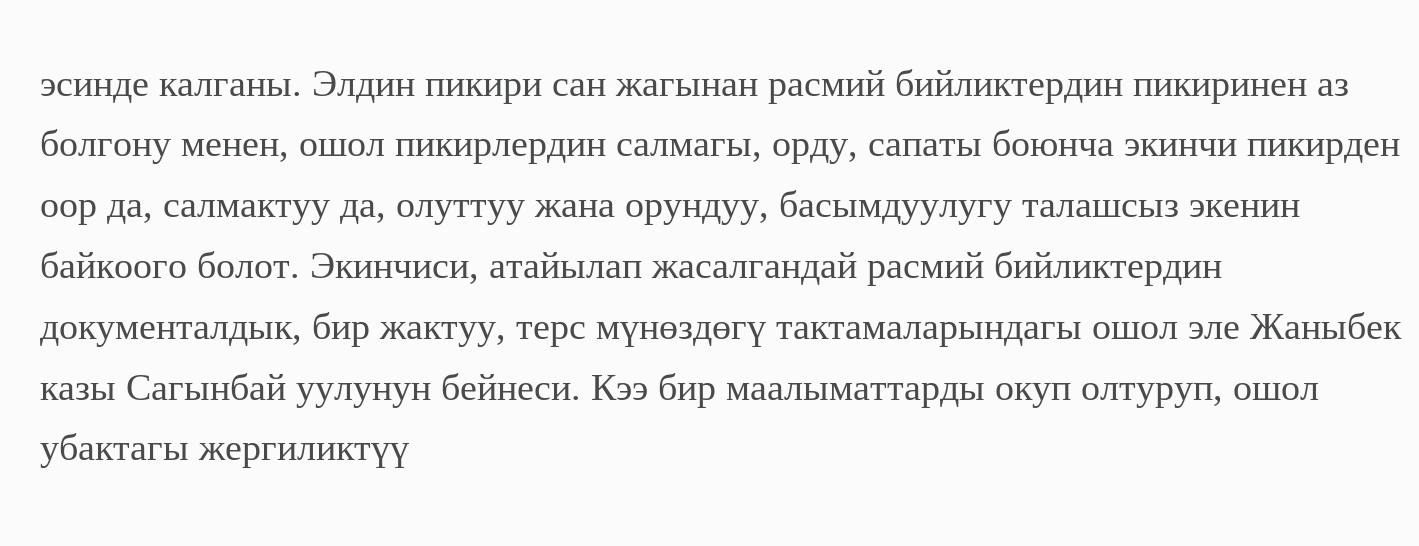эсинде калганы. Элдин пикири сан жагынан расмий бийликтердин пикиринен аз болгону менен, ошол пикирлердин салмагы, орду, сапаты боюнча экинчи пикирден оор да, салмактуу да, олуттуу жана орундуу, басымдуулугу талашсыз экенин байкоого болот. Экинчиси, атайылап жасалгандай расмий бийликтердин документалдык, бир жактуу, терс мүнөздөгү тактамаларындагы ошол эле Жаныбек казы Сагынбай уулунун бейнеси. Кээ бир маалыматтарды окуп олтуруп, ошол убактагы жергиликтүү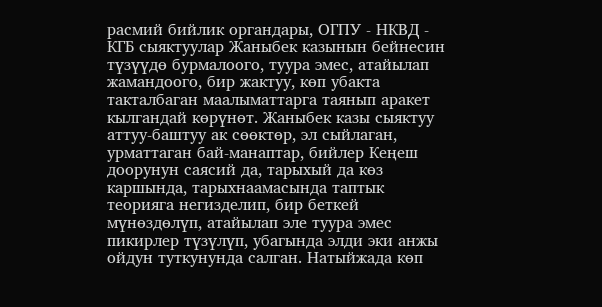расмий бийлик органдары, ОГПУ - НКВД - КГБ сыяктуулар Жаныбек казынын бейнесин түзүүдө бурмалоого, туура эмес, атайылап жамандоого, бир жактуу, көп убакта такталбаган маалыматтарга таянып аракет кылгандай көрүнөт. Жаныбек казы сыяктуу аттуу-баштуу ак сөөктөр, эл сыйлаган, урматтаган бай-манаптар, бийлер Кеңеш доорунун саясий да, тарыхый да көз каршында, тарыхнаамасында таптык теорияга негизделип, бир беткей мүнөздөлүп, атайылап эле туура эмес пикирлер түзүлүп, убагында элди эки анжы ойдун туткунунда салган. Натыйжада көп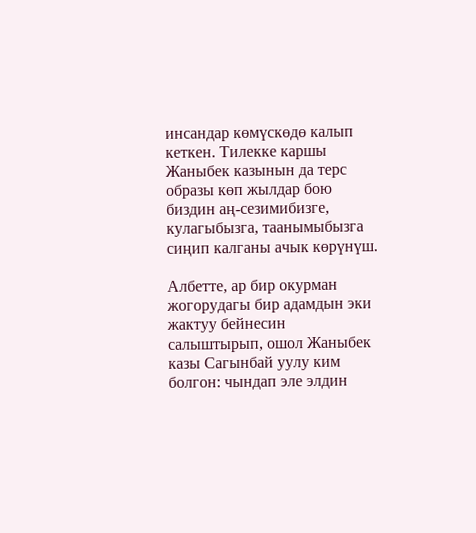инсандар көмүскөдө калып кеткен. Тилекке каршы Жаныбек казынын да терс образы көп жылдар бою биздин аң-сезимибизге, кулагыбызга, таанымыбызга сиңип калганы ачык көрүнүш.

Албетте, ар бир окурман жогорудагы бир адамдын эки жактуу бейнесин салыштырып, ошол Жаныбек казы Сагынбай уулу ким болгон: чындап эле элдин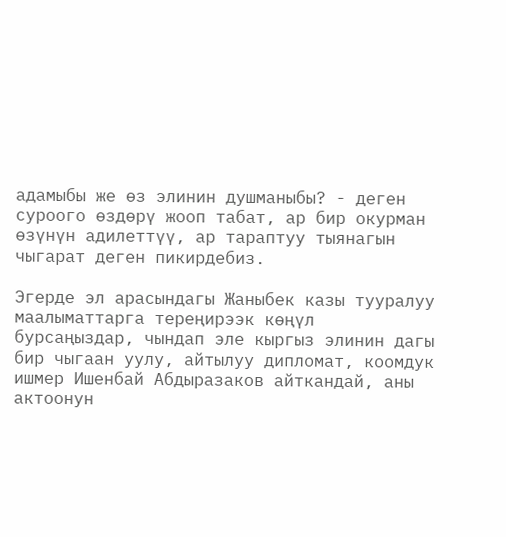адамыбы же өз элинин душманыбы? - деген суроого өздөрү жооп табат, ар бир окурман өзүнүн адилеттүү, ар тараптуу тыянагын чыгарат деген пикирдебиз.

Эгерде эл арасындагы Жаныбек казы тууралуу маалыматтарга тереңирээк көңүл бурсаңыздар, чындап эле кыргыз элинин дагы бир чыгаан уулу, айтылуу дипломат, коомдук ишмер Ишенбай Абдыразаков айткандай, аны актоонун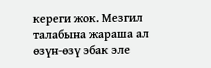кереги жок. Мезгил талабына жараша ал өзүн-өзү эбак эле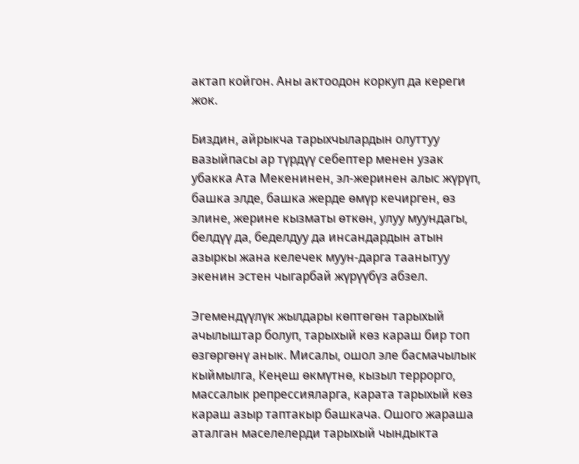актап койгон. Аны актоодон коркуп да кереги жок.

Биздин, айрыкча тарыхчылардын олуттуу вазыйпасы ар түрдүү себептер менен узак убакка Ата Мекенинен, эл-жеринен алыс жүрүп, башка элде, башка жерде өмүр кечирген, өз элине, жерине кызматы өткөн, улуу муундагы, белдүү да, беделдуу да инсандардын атын азыркы жана келечек муун-дарга таанытуу экенин эстен чыгарбай жүрүүбүз абзел.

Эгемендүүлүк жылдары көптөгөн тарыхый ачылыштар болуп, тарыхый көз караш бир топ өзгөргөнү анык. Мисалы, ошол эле басмачылык кыймылга, Кеңеш өкмүтнө, кызыл террорго, массалык репрессияларга, карата тарыхый көз караш азыр таптакыр башкача. Ошого жараша аталган маселелерди тарыхый чындыкта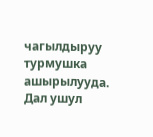чагылдыруу турмушка ашырылууда. Дал ушул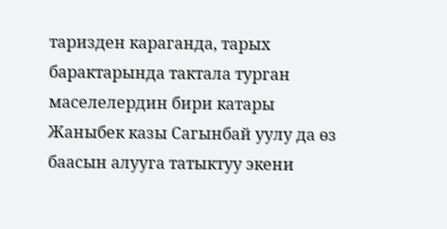таризден караганда, тарых барактарында тактала турган маселелердин бири катары Жаныбек казы Сагынбай уулу да өз баасын алууга татыктуу экени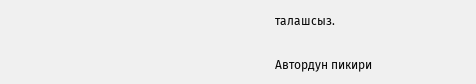талашсыз.

Автордун пикири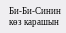Би-Би-Синин көз карашын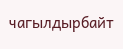чагылдырбайт